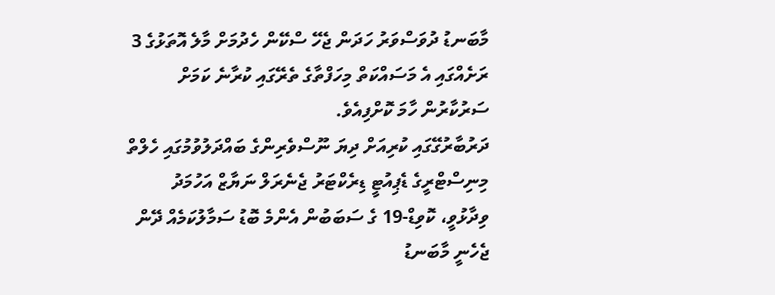މާބަނޑު ދުވަސްވަރު ހަދަން ޖެހޭ ސްކޭން ހެދުމަށް މާލެ އޮތަޅުގެ 3 ރަށެއްގައި އެ މަސައްކަތް މިހަފްތާގެ ތެރޭގައި ކުރާނެ ކަމަށް ސަރުކާރުން ހާމަ ކޮށްފިއެވެ.
ދަރުބާރުގޭގައި ކުރިއަށް ދިޔަ ނޫސްވެރިންގެ ބައްދަލުވުމުގައި ހެލްތް މިނިސްޓްރީގެ ޑެޕިއުޓީ ޑިރެކްޓަރު ޖެނެރަލް ނަޔާޒް އަހުމަދު ވިދާޅުވީ، ކޮވިޑް-19 ގެ ސަބަބުން އެންމެ ބޮޑު ސަމާލުކަމެއް ދޭން ޖެހެނީ މާބަނޑު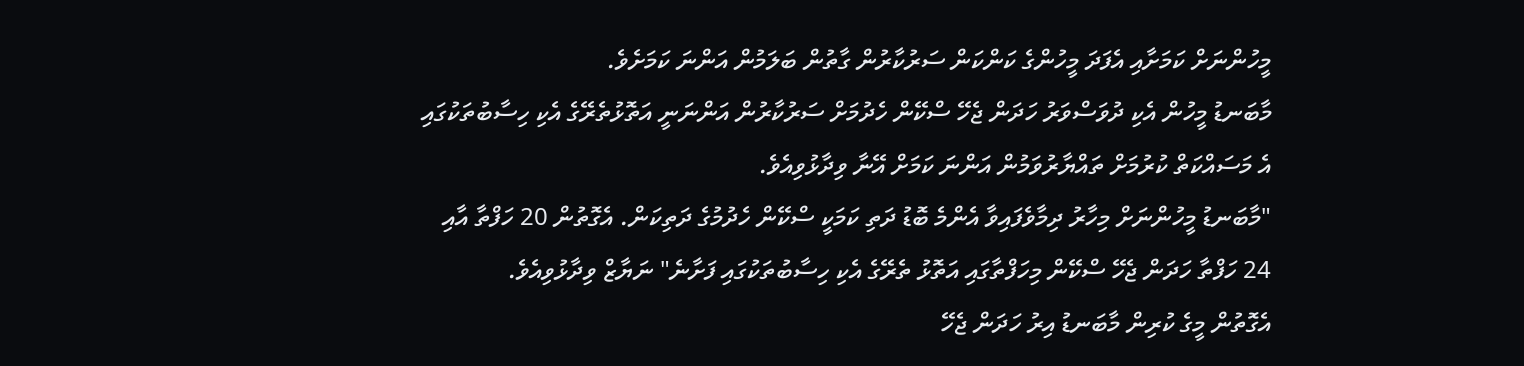މީހުންނަށް ކަމަށާއި އެފަދަ މީހުންގެ ކަންކަން ސަރުކާރުން ގާތުން ބަލަމުން އަންނަ ކަމަށެވެ.
މާބަނޑު މީހުން އެކި ދުވަސްވަރު ހަދަން ޖެހޭ ސްކޭން ހެދުމަށް ސަރުކާރުން އަންނަނީ އަތޮޅުތެރޭގެ އެކި ހިސާބުތަކުގައި އެ މަސައްކަތް ކުރުމަށް ތައްޔާރުވަމުން އަންނަ ކަމަށް އޭނާ ވިދާޅުވިއެވެ.
"މާބަނޑު މީހުންނަށް މިހާރު ދިމާވެފައިވާ އެންމެ ބޮޑު ދަތި ކަމަކީ ސްކޭން ހެދުމުގެ ދަތިކަން. އެގޮތުން 20 ހަފްތާ އާއި 24 ހަފްތާ ހަދަން ޖެހޭ ސްކޭން މިހަފްތާގައި އަތޮޅު ތެރޭގެ އެކި ހިސާބުތަކުގައި ފަށާނެ" ނަޔާޒް ވިދާޅުވިއެވެ.
އެގޮތުން މީގެ ކުރިން މާބަނޑު އިރު ހަދަން ޖެހޭ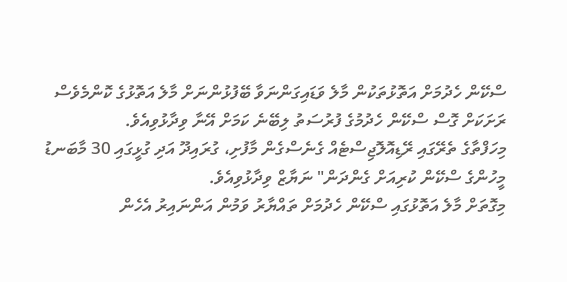ސްކޭން ހެދުމަށް އަތޮޅުތަކުން މާލެ ވަޑައިގަންނަވާ ބޭފުޅުންނަށް މާލެ އަތޮޅުގެ ކޮންމެވެސް ރަށަކަށް ގޮސް ސްކޭން ހެދުމުގެ ފުރުސަތު ލިބޭނެ ކަމަށް އޭނާ ވިދާޅުވިއެވެ.
މިހަފްތާގެ ތެރޭގައި ރޭޑިއޮލޮޖިސްޓެއް ގެނެސްގެން މާފުށި، ގުރައިދޫ އަދި ގުޅީގައި 30 މާބަނޑު މީހުންގެ ސްކޭން ކުރިއަށް ގެންދަން" ނަޔާޒް ވިދާޅުވިއެވެ.
މިގޮތަށް މާލެ އަތޮޅުގައި ސްކޭން ހެދުމަށް ތައްޔާރު ވަމުން އަންނައިރު އެހެން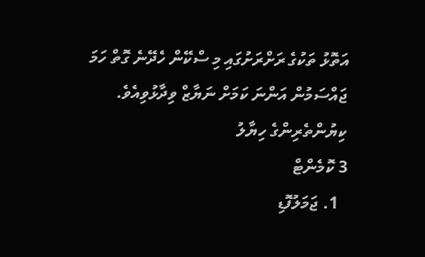އަތޮޅު ތަކުގެ ރަށްރަށުގައި މި ސްކޭން ހެދޭނެ ގޮތް ހަމަ ޖައްސަމުން އަންނަ ކަމަށް ނަޔާޒް ވިދާޅުވިއެވެ.
ކިޔުންތެރިންގެ ހިޔާލު
3 ކޮމެންޓް
  1. ޖަމަލުފޮޑި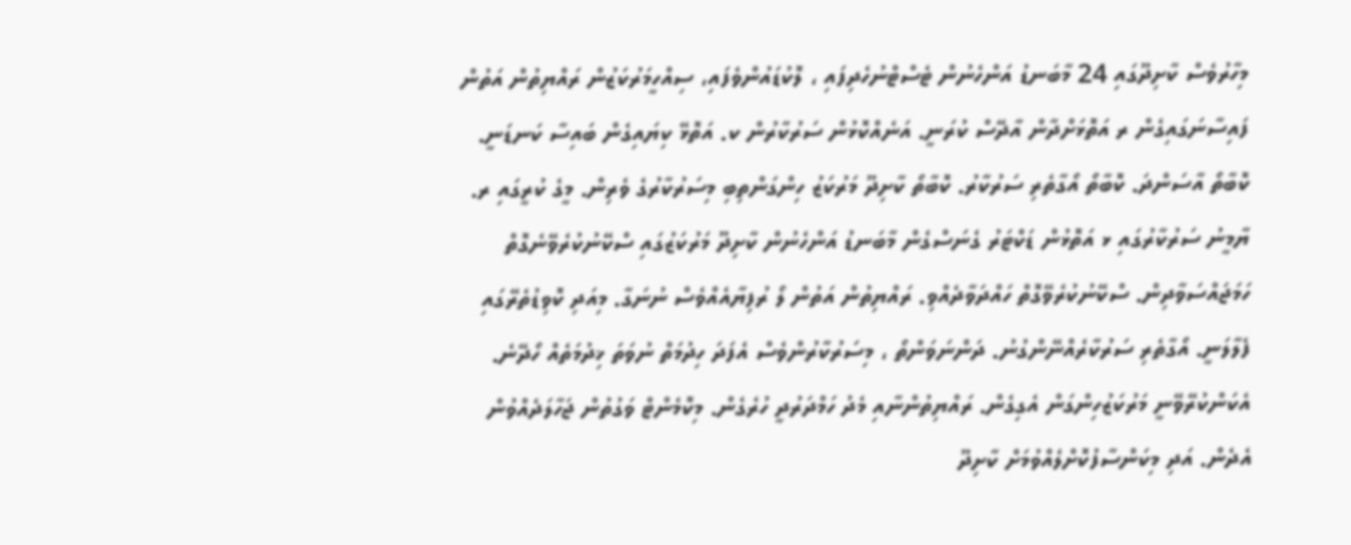މިހާރުވެސް ކާށިދޫގައި 24 މާބަނޑު އަންހެނުން ޓެސްޓްނުހެދިފައި ، ލޮކުޑައުންވެފައި، ސިއްހީމަރުކަޒުން ރައްޔިތުން އަތުން ފައިސާނަގައިގެން ރ އަތޮޅަށްދާން އާދޭސް ކުރަނީ. އަނެއްކޮޅުން ސަރުކާރުން ކ. އަތޮޅޭ ކިޔައިގެން ބައިސާ ކަނޑަނީ. ކޮބާތޯ އާސަންދަ. ކޮބާތޯ އޯގާތެރި ސަރުކާރު. ކޮބާތޯ ކާށިދޫ މަރުކަޒު ހިންގަންތިބި މިސަރުކާރުގެ ވެރިން. މީގެ ކުރީގައި ރ. ޔާމީނު ސަރުކާރުގައި ޅ އަތޮޅުން ޑަކްޓަރު ގެނަސްގެން މާބަނޑު އަންހެނުން ކާށިދޫ މަރުކަޒުގައި ސްކޭނުކުރެވޭނެގޮތް ހަމަޖައްސަވާދިން. ސްކޭނުކުރެވޭގޮތް ހައްދަވާދެއްވި. ރައްޔިތުން އަތުން ލޯ ރުފިޔާއެއްވެސް ނުނަގާ. މިއަދި ކޮވިޑުތެރޭގައި ފެލާލަނީ. އޯގާތެރި ސަރުކާރެއްނޭންގުނު. ދަންނަވަންތޯ ، މިސަރުކާރުންވެސް އެފަދަ ހިދުމަތް ނުވަތަ ޚިދުމަތެއް ހޯދޭނެ. އެކަންކުރޭވޭނީ މަރުކަޒުހިންގަން އެގިގެން. ރައްޔިތުންނާއި މެދު ހަމްދަރުދީ ހުރެގެން. މިކޮމެންޓް ވަގުތުން ޖަހާލަދެއްވުން އެދެން. އަދި މިކަންސާފުކޮށްލެއްވުމަށް ކާށިދޫ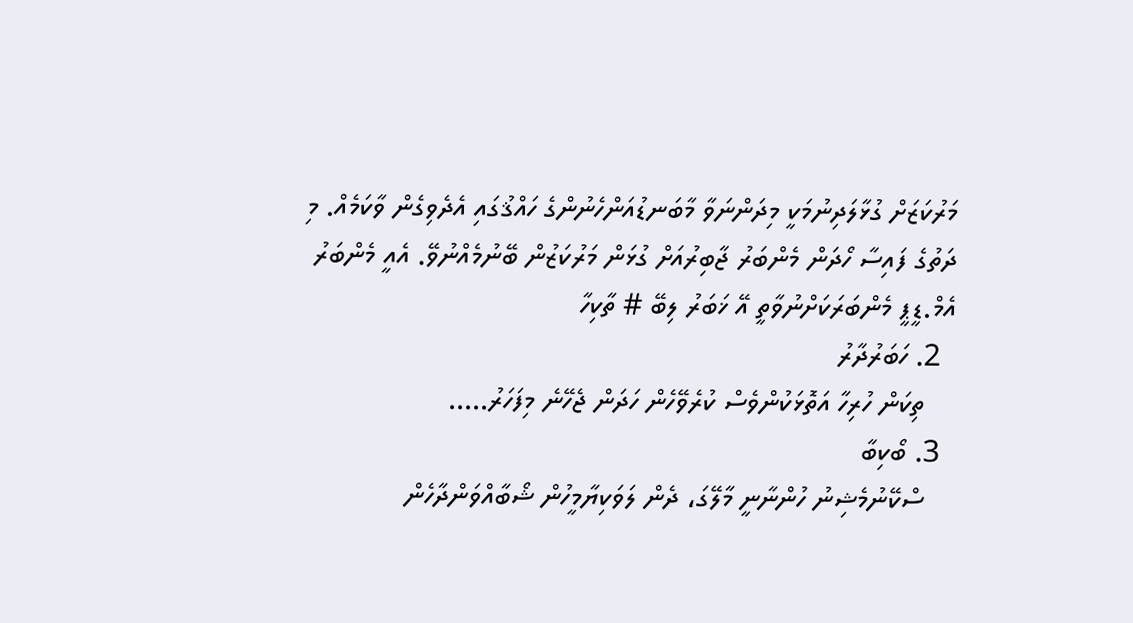މަރުކަޒަށް ގުޅާލަދިނުމަކީ މިދަންނަވާ މާބަނޑުއަންހެނުންގެ ހައްޤުގައި އެދެވިގެން ވާކަމެއް. މި ދަތުގެ ފައިސާ ހޯދަން މެންބަރު ޖާބިރުއަށް ގުޅަން މަރުކަޒުން ބޭނުމެއްނުވޭ. އެއީ މެންބަރު އެމް.ޑީޕީ މެންބަރަކަށްނުވާތީ އޭ ޚަބަރު ލިބޭ # ތާކިހާ
  2. ހަބަރުދާރު
    ތިކަން ހުރިހާ އަތޮޅަކުންވެސް ކުރެވޭހެން ހަދަން ޖެހޭނެ މިފަހަރު.....
  3. ބޯކިބާ
    ސްކޭނުމެޝިނު ހުންނާނީ މާލޭގަ، ދެން ލަވަކިޔާމީހުން ޝޯބާއްވަންދާހެން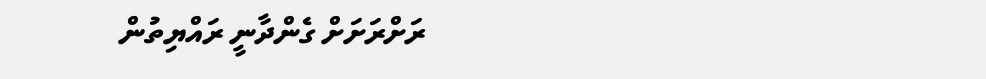ރަށްރަށަށް ގެންދާނީ ރައްޔިތުން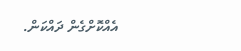އެއްކޮށްގެން ދައްކަން.